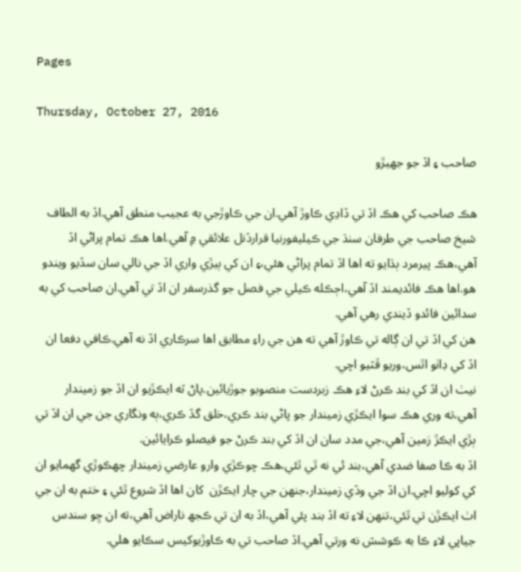Pages

Thursday, October 27, 2016

صاحب ۽ اڏ جو جھيڙو

هڪ صاحب کي هڪ اڏ تي ڏاڍي ڪاوڙ آهي.ان جي ڪاوڙجي به عجيب منطق آهي.اڏ به الطاف شيخ صاحب جي طرفان سنڌ جي ڪيليفورنيا قرارڏنل علائقي ۾ آهي.اها هڪ تمام پراڻي اڏ آهي،هڪ پيرمرد ٻڌايو ته اها اڏ تمام پراڻي هئي،۽ ان کي ٻيڙي واري اڏ جي نالي سان سڏيو ويندو هو.اها هڪ فائديمند اڏ آهي،اڄڪله ڪيلي جي فصل جو گذرسفر ان اڏ تي آهي.ان صاحب کي به سدائين فائدو ڏيندي رهي آهي.
هن کي اڏ تي ان ڳاله تي ڪاوڙ آهي ته هن جي راءِ مطابق اها سرڪاري اڏ نه آهي.ڪافي دفعا ان اڏ کي ڊاٺو اٿس،وريو ڦٽيو اچي.
نيٺ ان اڏ کي بند ڪرڻ لاءِ هڪ زبردست منصوبو جوڙيائين.پاڻ ٽه ايڪڙيو ان اڏ جو زميندار آهي،ته وري هڪ سوا ايڪڙي زميندار جو پاڻي بند ڪري،خلق گڏ ڪري،ٻه ونگاري جن جي ان اڏ تي ٻڙي ايڪڙ زمين آهي،جي مدد سان ان اڏ کي بند ڪرڻ جو فيصلو ڪرايائين.
اڏ به ڪا صفا ضدي آهي،بند ئي نه ٿي ٿئي،هڪ چوڪڙي وارو عارضي زميندار چهڪوڙي گھمايو ان کي کوليو اچي.ان اڏ جي وڏي زميندار،جنهن جي چار ايڪڙن  کان اها اڏ شروع ٿئي ۽ ختم به ان جي اٺ ايڪڙن تي ٿئي،تنهن لاءِ ته اڏ بند پئي آهي،اڏ به ان تي ڪجھ ناراض آهي،ته ان ڇو سندس جياپي لاءِ ڪا به ڪوشش نه ورتي آهي.اڏ صاحب تي به ڪاوڙيوکيس سڪايو هلي.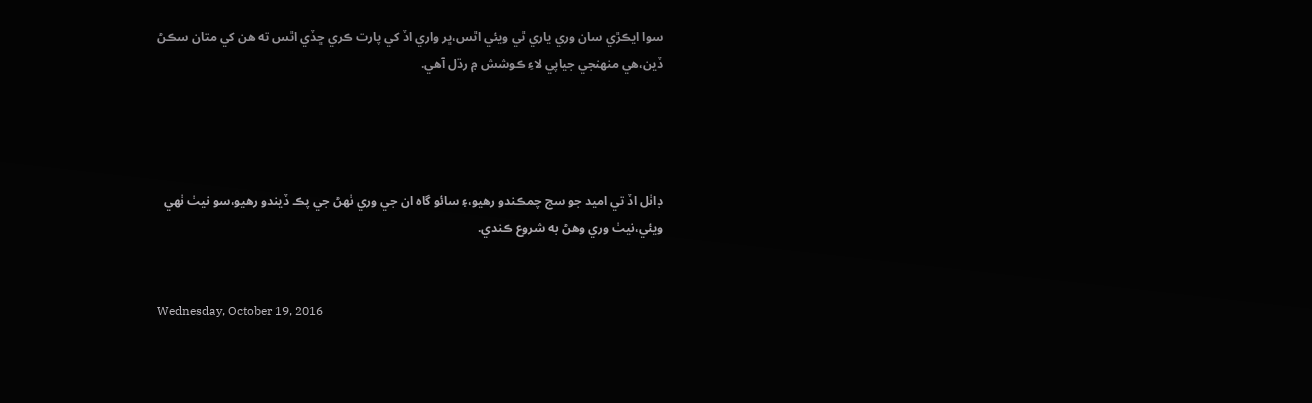سوا ايڪڙي سان وري ياري ٿي ويئي اٿس،ڀر واري اڏ کي پارت ڪري ڇڏي اٿس ته هن کي متان سڪڻ ڏين،هي منهنجي جياپي لاءِ ڪوشش ۾ رڌل آهي.




ڊاٺل اڏ تي اميد جو سج چمڪندو رهيو،۽ سائو گاه ان جي وري ٺهڻ جي پڪ ڏيندو رهيو،سو نيٺ ٺهي ويئي،نيٺ وري وهڻ به شروع ڪندي.


Wednesday, October 19, 2016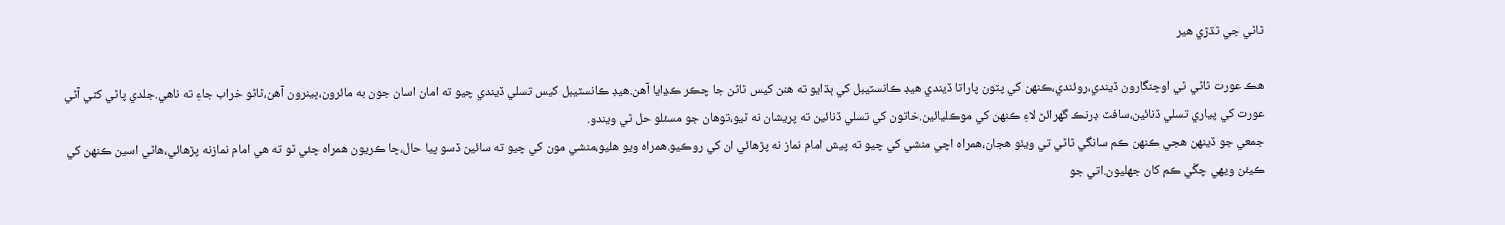ٿاڻي جي ٿڌڙي هير

هڪ عورت ٿاڻي ٿي اوڇنگارون ڏيندي،روئندي،ڪنهن کي پٽون پاراتا ڏيندي هيڊ ڪانسٽيبل کي ٻڌايو ته هنن کيس ٿاڻن جا چڪر ڪڍايا آهن.هيڊ ڪانسٽيبل کيس تسلي ڏيندي چيو ته امان اسان جون به مائرون،ڀينرون آهن،ٿاڻو خراب جاءِ ته ناهي.جلدي پاڻي کڻي آڻي عورت کي پياري تسلي ڏنائين،سافٽ ڊرنڪ گھرائڻ لاءِ ڪنهن کي موڪليائين.خاتون کي تسلي ڏنائين ته پريشان نه ٿيو،توهان جو مسئلو حل ٿي ويندو.
جمعي جو ڏينهن هجي ڪنهن ڪم سانگي ٿاڻي تي ويٺو هجان،همراه اچي منشي کي چيو ته پيش امام نماز نه پڙهائي ان کي روڪيو.همراه ويو هليو،منشي مون کي چيو ته سائين ڏسو پيا حال،ڇا ڪريون همراه چئي ٿو ته هي امام نمازنه پڙهائي،هاڻي اسين ڪنهن کي ڪيئن ويهي چڱي ڪم کان جھليون.اتي جو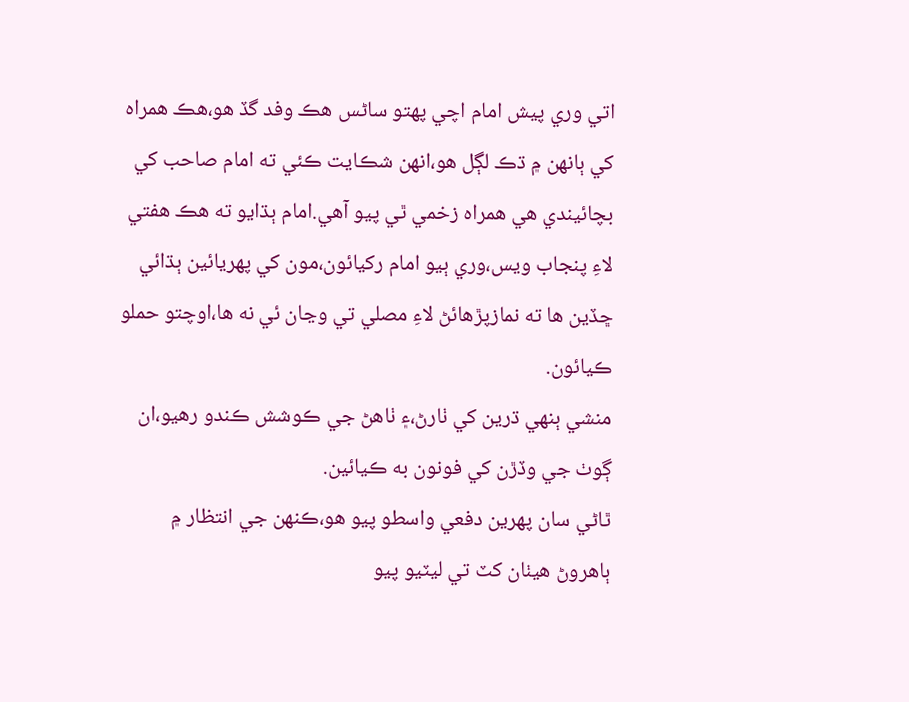اتي وري پيش امام اچي پهتو ساڻس هڪ وفد گڏ هو،هڪ همراه کي ٻانهن ۾ ڌڪ لڳل هو،انهن شڪايت ڪئي ته امام صاحب کي بچائيندي هي همراه زخمي ٿي پيو آهي.امام ٻڌايو ته هڪ هفتي لاءِ پنجاب ويس،وري ٻيو امام رکيائون،مون کي پهريائين ٻڌائي ڇڏين ها ته نمازپڙهائڻ لاءِ مصلي تي وڃان ئي نه ها،اوچتو حملو ڪيائون.
منشي ٻنهي ڌرين کي ٺارڻ،۽ ٺاهڻ جي ڪوشش ڪندو رهيو،ان ڳوٺ جي وڏڙن کي فونون به ڪيائين.
ٿاڻي سان پهرين دفعي واسطو پيو هو،ڪنهن جي انتظار ۾ ٻاهروڻ هيٺان کٽ تي ليٽيو پيو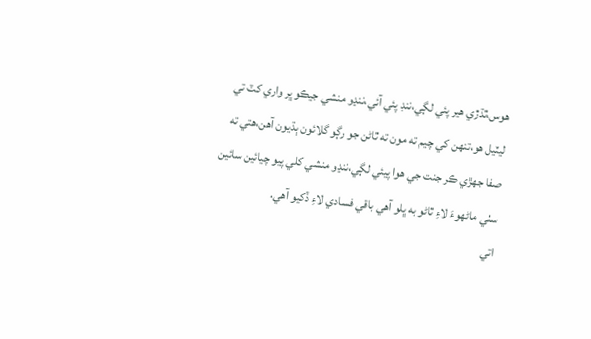هوس،ٿڌڙي هير پئي لڳي،ننڊ پئي آئي،ننڍو منشي جيڪو ڀر واري کٽ تي ليٽيل هو،تنهن کي چيم ته مون ته ٿاڻن جو رڳو گلائون ٻڌيون آهن،هتي ته صفا جھڙي ڪر جنت جي هوا پيئي لڳي،ننڍو منشي کلي پيو چيائين سائين سٺي ماڻهوءَ لاءِ ٿاڻو به ڀلو آهي باقي فسادي لاءِ ڏکيو آهي.
اتي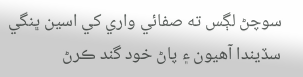سوچڻ لڳس ته صفائي واري کي اسين ڀنگي سڏيندا آهيون ۽ پاڻ خود گند ڪرڻ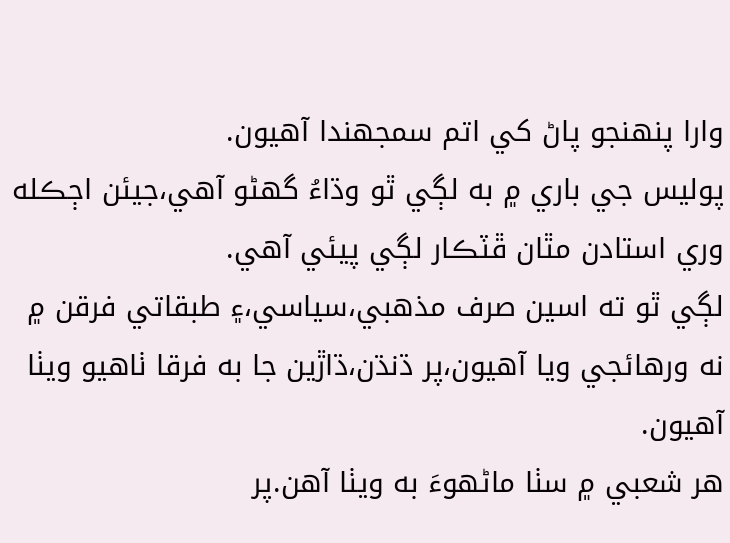وارا پنهنجو پاڻ کي اتم سمجھندا آهيون.
پوليس جي باري ۾ به لڳي ٿو وڌاءُ گھڻو آهي،جيئن اڄڪله وري استادن مٿان ڦٽڪار لڳي پيئي آهي.
لڳي ٿو ته اسين صرف مذهبي،سياسي،۽ طبقاتي فرقن ۾ نه ورهائجي ويا آهيون،پر ڌنڌن،ڌاڙين جا به فرقا ٺاهيو ويٺا آهيون.
هر شعبي ۾ سٺا ماڻهوءَ به ويٺا آهن.پر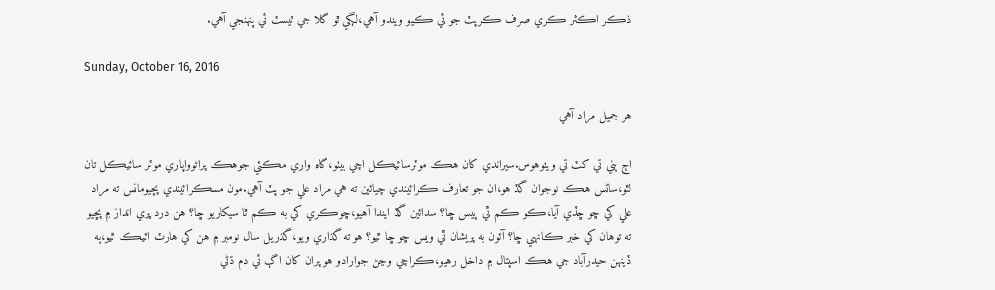ذڪر اڪثر ڪري صرف ڪرپٽ جو ئي ڪيو ويندو آهي،لڳي ٿو گلا جي ٽيسٽ ئي پنهنجي آهي.

Sunday, October 16, 2016

هر جميل مراد آهي

اڄ ٻني تي کٽ تي ويٺوهوس.سيراندي کان هڪ موٽرسائيڪل اچي بيٺو،گاه واري مڪئي جوهڪ پراڻوواپاري موٽر سائيڪل تان لٿو،ساڻس هڪ نوجوان گڏ هو،ان جو تعارف ڪرائيندي چيائين ته هي مراد علي جو پٽ آهي.مون مسڪرائيندي پچيومانس ته مراد علي کي ڇو ڇڏي آيا،ڪو ڪم ٿي پيس ڇا؟ سدائين گڏ ايندا آهيو،ڇوڪري کي به ڪم ٿا سيکاريو ڇا؟ هن درد ڀري انداز ۾ پڇيو ته توهان کي خبر ڪانهي ڇا؟ آئون به پريشان ٿي ويس ڇو ڇا ٿيو؟ هو ته گذاري ويو،گذريل سال نومبر ۾ هن کي هارٽ اٽيڪ ٿيو،ٻه ڏينهن حيدرآباد جي هڪ اسپتال ۾ داخل رهيو،ڪراچي وڃڻ جوارادو هو پران کان اڳ ئي دم ڌڻي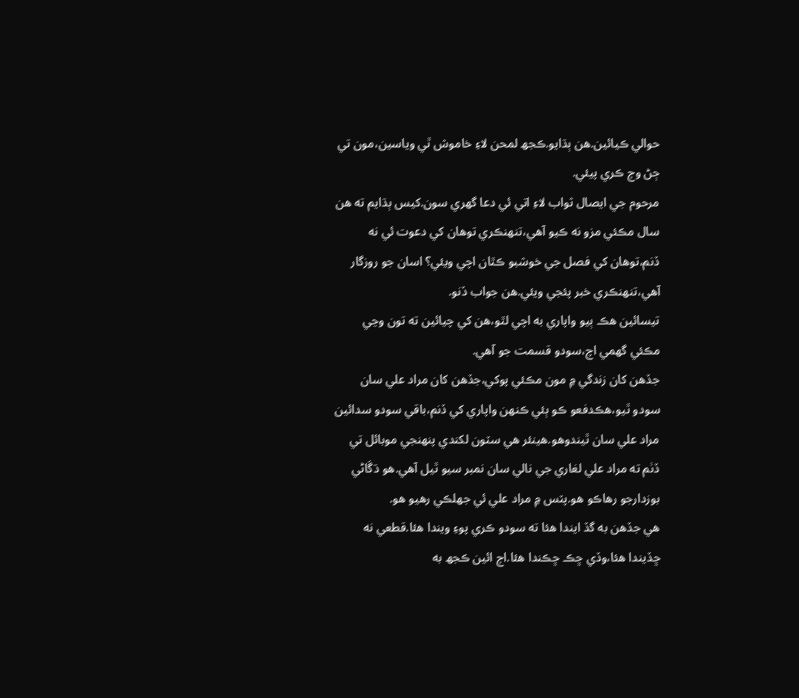حوالي ڪيائين.هن ٻڌايو.ڪجھ لمحن لاءِ خاموش ٿي وياسين،مون تي ڄڻ وڄ ڪري پيئي.
مرحوم جي ايصال ثواب لاءِ اتي ئي دعا گھري سون.کيس ٻڌايم ته هن سال مڪئي مزو نه ڪيو آهي،تنهنڪري توهان کي دعوت ئي نه ڏنم،توهان کي فصل جي خوشبو ڪٿان اچي ويئي؟ اسان جو روزگار آهي،تنهنڪري خبر پئجي ويئي.هن جواب ڏنو.
تيسائين هڪ ٻيو واپاري به اچي لٿو،هن کي چيائين ته تون وڃي مڪئي گھمي اچ،سودو قسمت جو آهي.
جڏهن کان زندگي ۾ مون مڪئي پوکي،جڏهن کان مراد علي سان سودو ٿيو،هڪدفعو ڪو ٻئي ڪنهن واپاري کي ڏنم،باقي سودو سدائين مراد علي سان ٿيندوهو.هينئر هي سٽون لکندي پنهنجي موبائل تي ڏٺم ته مراد علي لغاري جي نالي سان نمبر سيو ٿيل آهي.هو ڌڱاڻي بوزدارجو رهاڪو هو.پٽس ۾ مراد علي ئي جهلڪي رهيو هو.
هي جڏهن به گڏ ايندا هئا ته سودو ڪري پوءِ ويندا هئا.قطعي نه ڇڏيندا هئا،وڏي ڇڪ ڇڪندا هئا.اڄ ائين ڪجھ به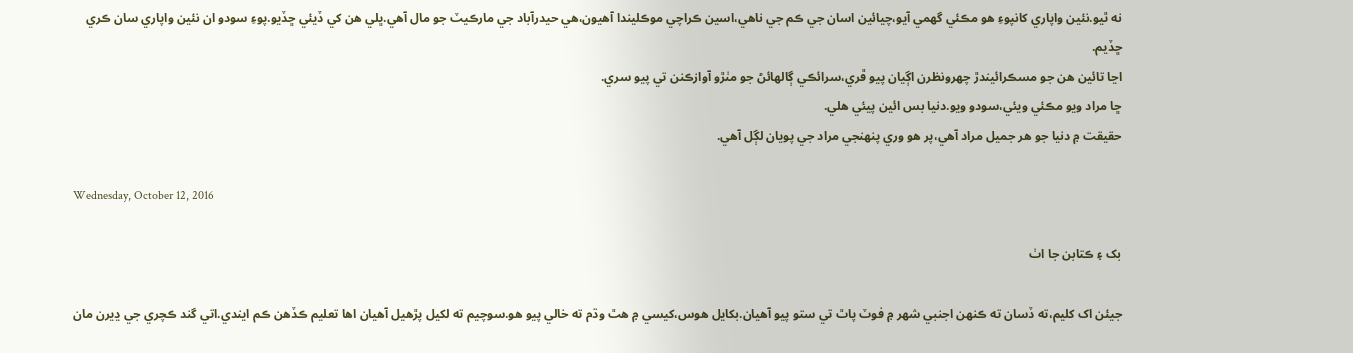نه ٿيو.نئين واپاري کانپوءِ هو مڪئي گھمي آيو،چيائين اسان جي ڪم جي ناهي،اسين ڪراچي موڪليندا آهيون،هي حيدرآباد جي مارڪيٽ جو مال آهي.ڀلي هن کي ڏيئي ڇڏيو.پوءِ سودو ان نئين واپاري سان ڪري ڇڏيم.
اڃا تائين هن جو مسڪرائيندڙ چهرونظرن اڳيان پيو ڦري،سرائڪي ڳالهائڻ جو مٺڙو آوازڪنن تي پيو سري.
ڇا مراد ويو مڪئي ويئي،سودو ويو.دنيا بس ائين پيئي هلي.
حقيقت ۾ دنيا جو هر جميل مراد آهي،پر هو وري پنهنجي مراد جي پويان لڳل آهي.

Wednesday, October 12, 2016

بک ۽ ڪتابن جا اٺ

جيئن اک کليم،ته ڏسان ته ڪنهن اجنبي شهر ۾ فوٽ پاٿ تي ستو پيو آهيان.بکايل هوس،کيسي ۾ هٿ وڌم ته خالي پيو هو.سوچيم ته لکيل پڙهيل آهيان اها تعليم ڪڏهن ڪم ايندي.اتي گند ڪچري جي ڍيرن مان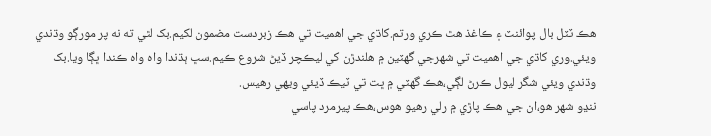هڪ ٽٽل بال پوائنٽ ۽ ڪاغذ هٿ ڪري ورتم.کاڌي جي اهميت تي هڪ زبردست مضمون لکيم.بک لٿي ته نه پر مورڳو وڌندي ويئي.وري کاڌي جي اهميت تي شهرجي گھٽين ۾ هلندڙن کي ليڪچر ڏيڻ شروع ڪيم.سڀ ٻڌندا واه واه ڪندا ڀڳا ويا.بک وڌندي ويئي شگر ليول ڪرڻ لڳي،هڪ گھٽي ۾ ڀت تي ٽيڪ ڏيئي ويهي رهيس.
ننڍو شهر هو،ان جي هڪ پاڙي ۾ رلي رهيو هوس،هڪ پيرمرد پاسي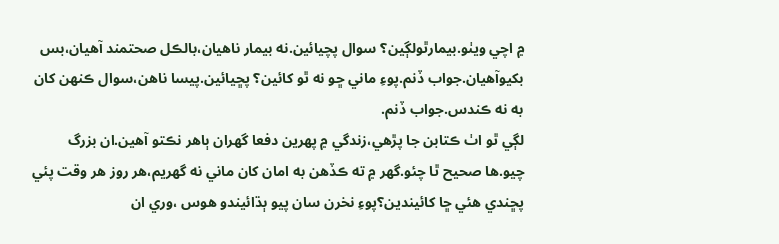۾ اچي ويٺو.بيمارٿولڳين؟ سوال پچيائين.نه بيمار ناهيان،بالڪل صحتمند آهيان،بس بکيوآهيان.جواب ڏنم.پوءِ ماني ڇو نه ٿو کائين؟ پڇيائين.پيسا ناهن،سوال ڪنهن کان به نه ڪندس.جواب ڏنم.
لڳي ٿو اٺ ڪتابن جا پڙهي،زندگي ۾ پهرين دفعا گھران ٻاهر نڪتو آهين.ان بزرگ چيو.ها صحيح ٿا چئو.گھر ۾ ته ڪڏهن به امان کان ماني نه گھريم،هر روز هر وقت پئي پڇندي هئي ڇا کائيندين؟پوءِ نخرن سان پيو ٻڌائيندو هوس ،وري ان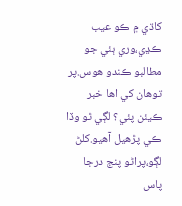کاڌي ۾ ڪو عيب ڪڍي،وري ٻئي جو مطالبو ڪندو هوس.پر توهان کي اها خبر ڪيئن پئي؟ لڳي ٿو وڏا ڪي پڙهيل آهيو.کلڻ لڳو،پراڻو پنج درجا پاس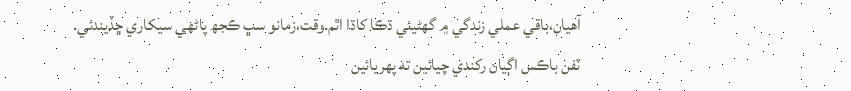آهيان،باقي عملي زندگي ۾ گھڻيئي ڌڪا کاڌا اٿم.وقت،زمانو سڀ ڪجھ پاڻهي سيکاري ڇڏيندئي.
ٽفن باڪس اڳيان رکندي چيائين ته پهريائين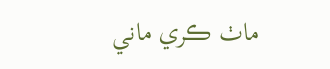ماٺ ڪري ماني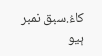کاءُ.سبق نمبر ٻيو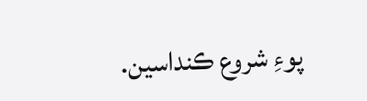پوءِ شروع ڪنداسين.